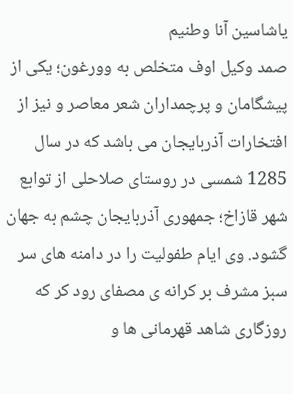یاشاسین آنا وطنیم
صمد وکیل اوف متخلص به وورغون؛ یکی از پیشگامان و پرچمداران شعر معاصر و نیز از افتخارات آذربایجان می باشد که در سال 1285 شمسی در روستای صلاحلی از توابع شهر قازاخ؛ جمهوری آذربایجان چشم به جهان گشود. وی ایام طفولیت را در دامنه های سر سبز مشرف بر کرانه ی مصفای رود کر که روزگاری شاهد قهرمانی ها و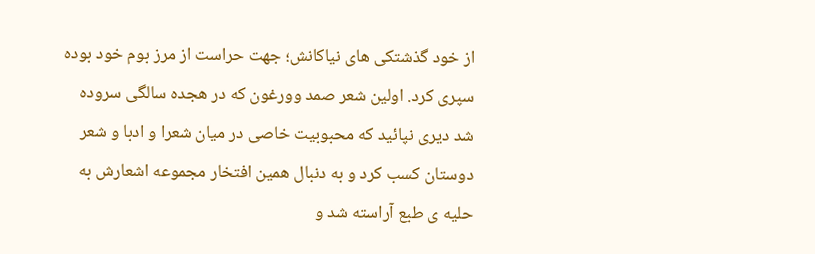از خود گذشتکی های نیاکانش؛ جهت حراست از مرز بوم خود بوده سپری کرد. اولین شعر صمد وورغون که در هجده سالگی سروده شد دیری نپائید که محبوبیت خاصی در میان شعرا و ادبا و شعر دوستان کسب کرد و به دنبال همین افتخار مجموعه اشعارش به حلیه ی طبع آراسته شد و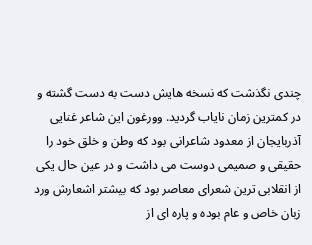چندی نگذشت که نسخه هایش دست به دست گشته و در کمترین زمان نایاب گردید. وورغون این شاعر غنایی آذربایجان از معدود شاعرانی بود که وطن و خلق خود را حقیقی و صمیمی دوست می داشت و در عین حال یکی از انقلابی ترین شعرای معاصر بود که بیشتر اشعارش ورد زبان خاص و عام بوده و پاره ای از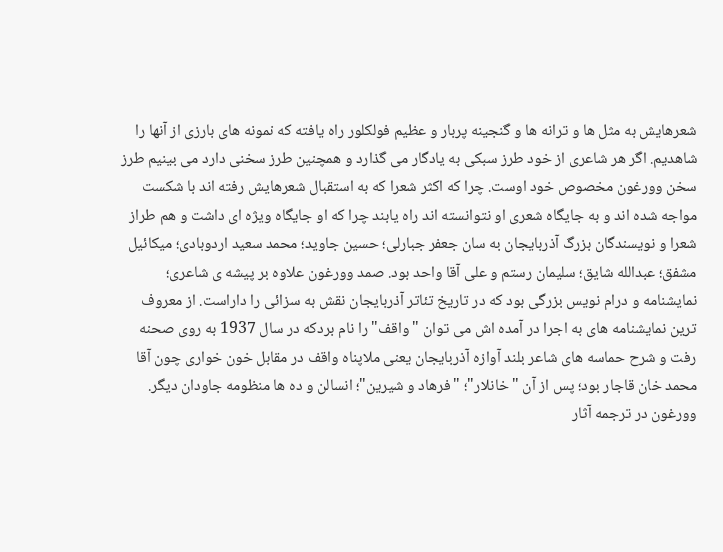شعرهایش به مثل ها و ترانه ها و گنجینه پربار و عظیم فولکلور راه یافته که نمونه های بارزی از آنها را شاهدیم. اگر هر شاعری از خود طرز سبکی به یادگار می گذارد و همچنین طرز سخنی دارد می بینیم طرز سخن وورغون مخصوص خود اوست. چرا که اکثر شعرا که به استقبال شعرهایش رفته اند با شکست مواجه شده اند و به جایگاه شعری او نتوانسته اند راه یابند چرا که او جایگاه ویژه ای داشت و هم طراز شعرا و نویسندگان بزرگ آذربایجان به سان جعفر جبارلی؛ حسین جاوید؛ محمد سعید اردوبادی؛ میکائیل مشفق؛ عبدالله شایق؛ سلیمان رستم و علی آقا واحد بود. صمد وورغون علاوه بر پیشه ی شاعری؛ نمایشنامه و درام نویس بزرگی بود که در تاریخ تئاتر آذربایجان نقش به سزائی را داراست. از معروف ترین نمایشنامه های به اجرا در آمده اش می توان "واقف" را نام بردکه در سال 1937 به روی صحنه رفت و شرح حماسه های شاعر بلند آوازه آذربایجان یعنی ملاپناه واقف در مقابل خون خواری چون آقا محمد خان قاجار بود؛ پس از آن "خانلار"؛ "فرهاد و شیرین"؛ انسالن و ده ها منظومه جاودان دیگر. وورغون در ترجمه آثار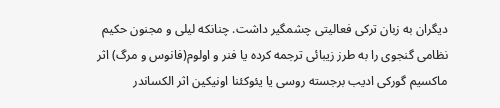دیگران به زبان ترکی فعالیتی چشمگیر داشت. چنانکه لیلی و مجنون حکیم نظامی گنجوی را به طرز زیبائی ترجمه کرده یا فنر و اولوم(فانوس و مرگ) اثر ماکسیم گورکی ادیب برجسته روسی یا یئوکئنا اونیکین اثر الکساندر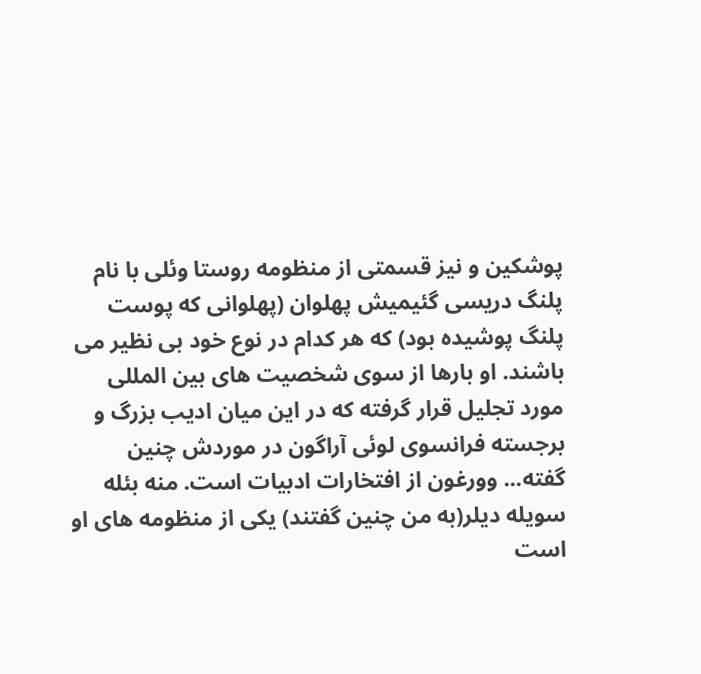پوشکین و نیز قسمتی از منظومه روستا وئلی با نام پلنگ دریسی گئیمیش پهلوان (پهلوانی که پوست پلنگ پوشیده بود) که هر کدام در نوع خود بی نظیر می باشند. او بارها از سوی شخصیت های بین المللی مورد تجلیل قرار گرفته که در این میان ادیب بزرگ و برجسته فرانسوی لوئی آراگون در موردش چنین گفته... وورغون از افتخارات ادبیات است. منه بئله سویله دیلر(به من چنین گفتند) یکی از منظومه های او است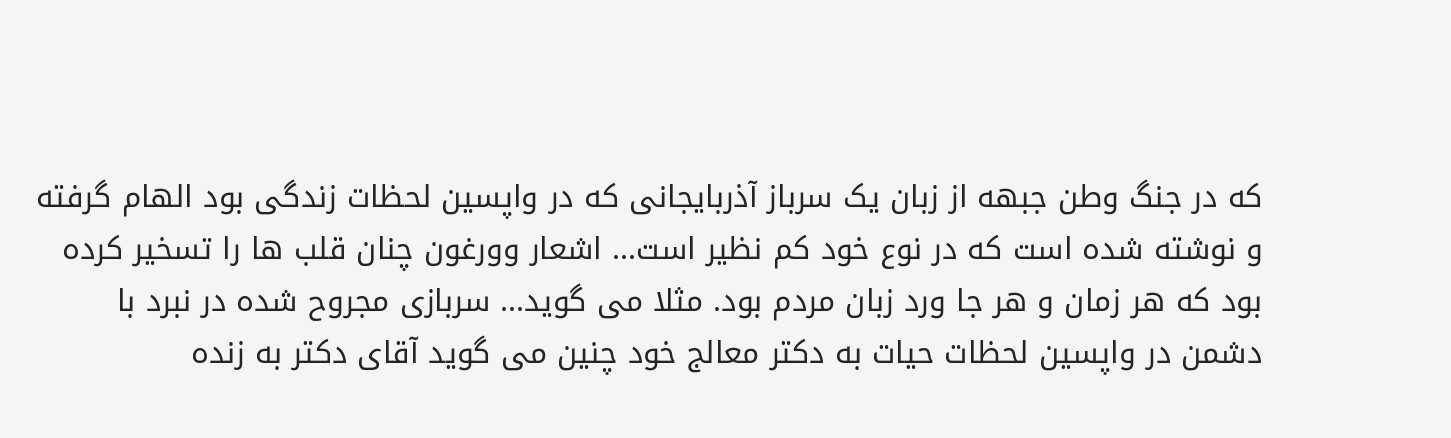که در جنگ وطن جبهه از زبان یک سرباز آذربایجانی که در واپسین لحظات زندگی بود الهام گرفته و نوشته شده است که در نوع خود کم نظیر است... اشعار وورغون چنان قلب ها را تسخیر کرده بود که هر زمان و هر جا ورد زبان مردم بود. مثلا می گوید... سربازی مجروح شده در نبرد با دشمن در واپسین لحظات حیات به دکتر معالج خود چنین می گوید آقای دکتر به زنده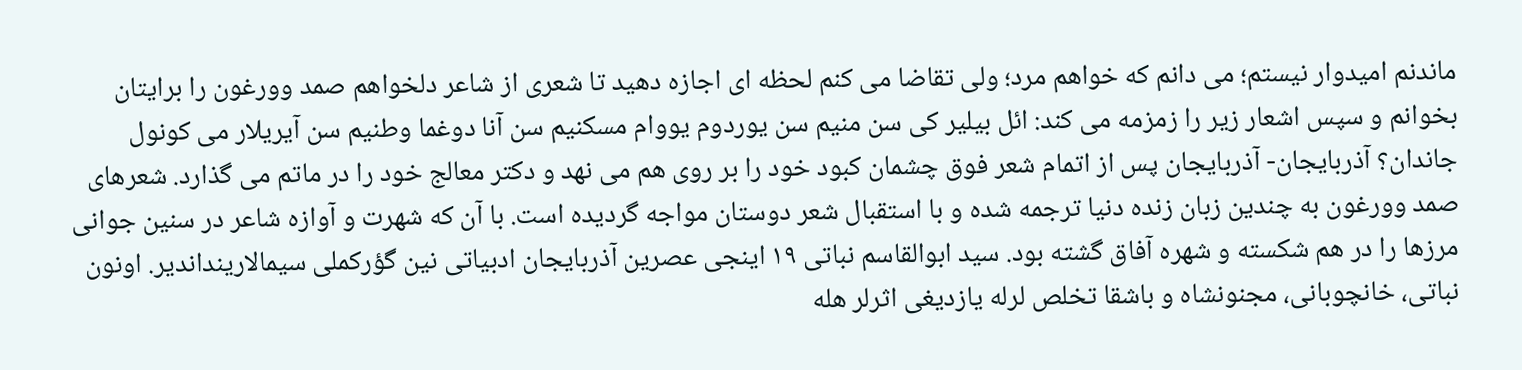ماندنم امیدوار نیستم؛ می دانم که خواهم مرد؛ ولی تقاضا می کنم لحظه ای اجازه دهید تا شعری از شاعر دلخواهم صمد وورغون را برایتان بخوانم و سپس اشعار زیر را زمزمه می کند: ائل بیلیر کی سن منیم سن یوردوم یووام مسکنیم سن آنا دوغما وطنیم سن آیریلار می کونول جاندان؟ آذربایجان- آذربایجان پس از اتمام شعر فوق چشمان کبود خود را بر روی هم می نهد و دکتر معالج خود را در ماتم می گذارد. شعرهای صمد وورغون به چندین زبان زنده دنیا ترجمه شده و با استقبال شعر دوستان مواجه گردیده است. با آن که شهرت و آوازه شاعر در سنین جوانی مرزها را در هم شکسته و شهره آفاق گشته بود. سید ابوالقاسم نباتی ۱۹ اینجی عصرین آذربایجان ادبیاتی نین گؤرکملی سیمالارینداندیر. اونون نباتی، خانچوبانی، مجنونشاه و باشقا تخلص لرله یازدیغی اثرلر هله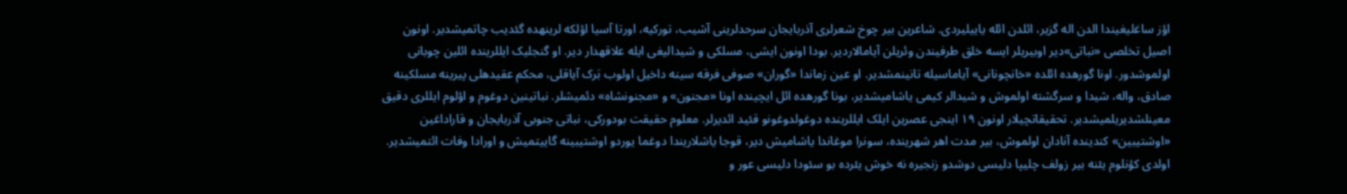اؤز ساغلیغیندا الدن اله گزیر، ائلدن ائله یاییلیردی. شاعرین بیر چوخ شعرلری آذربایجان سرحدلرینی آشیب، تورکیه، اورتا آسیا اؤلکه لرینهده گئدیب چاتمیشدیر. اونون اصیل تخلصی «نباتی»دیر اوبیریلر ایسه خلق طرفیندن وئریلن آیامالاردیر. بودا اونون ایشی، مسلکی و شیدالیغی ایله علاقهدار دیر. او گنجلیک ایللرینده ائلین چوبانی اولموشدور. اونا گورهده ائلده «خانچونانی» آیاماسیله تانینمشدیر. او عین زماندا «گوران» صوفی فرقه سینه داخیل اولوب بَرک آیاقلی، محکم عقیدهلی پیرینه مسلکینه صادق، واله، شیدا و سرگشته اولموش و شیدالر کیمی یاشامیشدیر، بونا گورهده ائل ایچینده اونا «مجنون» و «مجنونشاه» دئمیشلر. نباتینین دوغوم و اؤلوم ایللری دقیق معینلشدیریلمیشدیر. تحقیقاتچیلار اونون ۱۹ اینجی عصرین ایلک ایللرینده دوغولدوغونو قئید ائدیرلر. معلوم حقیقت بودورکی، نباتی جنوبی آذربایجان و قاراداغین «اوشتیبین» کندینده آنادان اولموش، بیر مدت اهر شهرینده، سونرا موغاندا یاشامیش دیر، قوجا یاشلاریندا دوغما یوردو اوشتیبینه گاییتمیش و اورادا وفات ائتمیشدیر. اولدی کؤنلوم یئنه بیر زولف چلیپا دلیسی دوشدو زنجیره نه خوش یئرده بو سئودا دلیسی عور و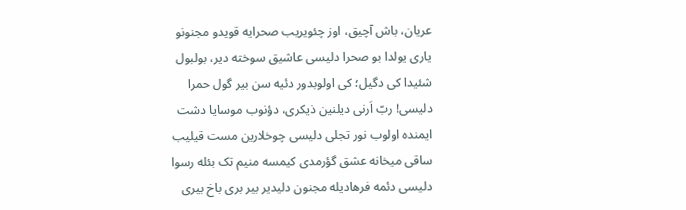عریان، باش آچیق، اوز چئویریب صحرایه قویدو مجنونو یاری یولدا بو صحرا دلیسی عاشیق سوخته دیر، بولبول شئیدا کی دگیل؛ کی اولوبدور دئیه سن بیر گول حمرا دلیسی! ربّ اَرنی دیلنین ذیکری، دؤنوب موسایا دشت ایمنده اولوب نور تجلی دلیسی چوخلارین مست قیلیب ساقی میخانه عشق گؤرمدی کیمسه منیم تک بئله رسوا دلیسی دئمه فرهادیله مجنون دلیدیر بیر بری باخ بیری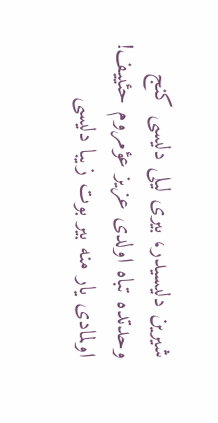شیرین دلیسیدر، بیری لیلی دلیسی کنج وحدتده تباه اولدی عزیز عؤمروم حئییف! اولمادی یار منه بیر بوت زیبا دلیسی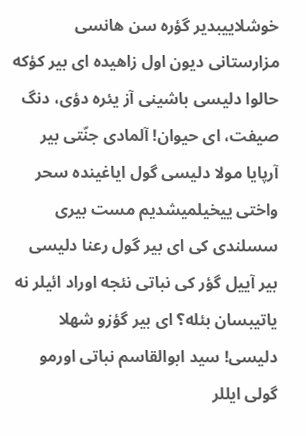خوشلاییبدیر گؤره سن هانسی مزارستانی دیون اول زاهیده ای بیر کؤکه حالوا دلیسی باشینی آز یئره دؤی، دنگ صیفت، ای حیوان! آلمادی جنّتی بیر آرپایا مولا دلیسی گول ایاغینده سحر واختی ییخیلمیشدیم مست بیری سسلندی کی ای بیر گول رعنا دلیسی بیر آییل گؤر کی نباتی نئجه اوراد ائیلر نه یاتیبسان بئله؟ ای بیر گؤزو شهلا دلیسی! سید ابوالقاسم نباتی اورمو گولی ایللر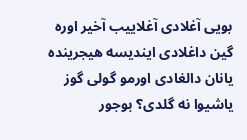بویی آغلادی آغلاییب آخیر اوره گین داغلادی ایندیسه هیجرینده یانان دالغادی اورمو گولی گوز یاشیوا نه گلدی؟ بوجور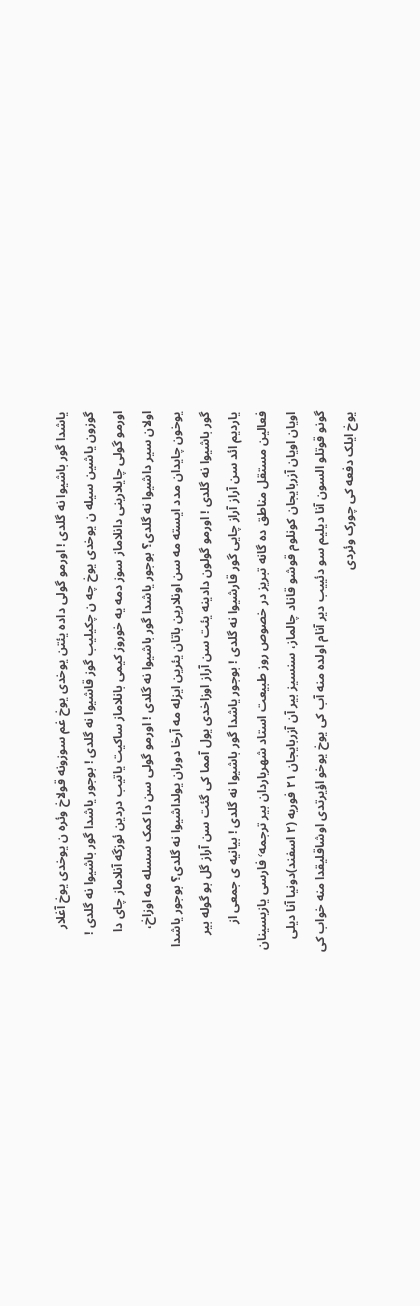یاشدا گور باشیوا نه گلدی ! اورمو گولی داده یئتن یوخدی یوخ غم سوزونه قولاخ وئره ن یوخدی یوخ آغلار گوزون یاشین سیله ن یوخدی یوخ چه ن چکیلیب گوز قاشیوا نه گلدی ! بوجور یاشدا گور باشیوا نه گلدی ! اورمو گولی چایلارینی دانلاماز سوز دمه یه خوروز کیمی بانلاماز ساکیت یاتیب دردین ئوزگه آنلاماز چای دا اولان سیر داشیوا نه گلدی؟ بوجور یاشدا گور باشیوا نه گلدی ! اورمو گولی سن دا کمک سسله مه اوزاخ، یوخون چایدان مدد ایسته مه سن اونلارین باتان یئرین ایزله مه آرخا دوران یولداشیوا نه گلدی؟ بوجور یاشدا گور باشیوا نه گلدی ! اورمو گولون دادینه یئت سن آراز اوزاخدی یول آمما کی گئت سن آراز گل بو گوله بیر یاردیم ائد سن آراز آراز چایی گور قارشیوا نه گلدی ! بوجور یاشدا گور باشیوا نه گلدی ! بیانیه ی جمعی از فعالین مستقل مناطق ده گانه تبریز در خصوص روز طبیعت استاد شهریاردان بیر ترجمه٬ فارسی یازیسینان اویان اویان آزربایجان كونلوم قوشو قاناد چالماز، سنسیز بیر آن آزربایجان ۲۱ فوریه (۲ اسفند)دونیا آنا دیلی گونو قوتلو السون آنا دیلیم سو دئییب دیر آنام اولده منه آب کی یوخ یوخو اؤیرتدی اوشاقلیقدا منه خواب کی یوخ ایلک دفعه کی چورک وئردی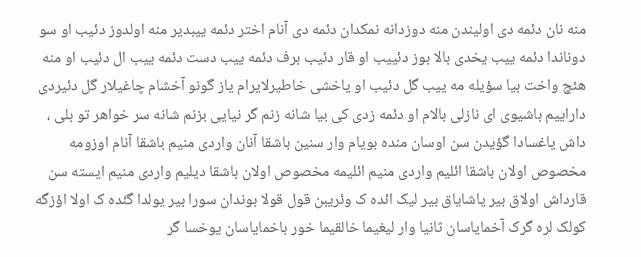منه نان دئمه دی اوليندن منه دوزدانه نمکدان دئمه دی آنام اختر دئمه ییبدیر منه اولدوز دئیب او سو دوناندا دئمه ییب یخدی بالا بوز دئییب او قار دئیب برف دئمه ییب دست دئمه ییب ال دئیب او منه هئچ واخت بیا سؤیله مه ییب گل دئیب او یاخشی خاطیرلایرام یاز گونو آخشام چاغیلار گل دئیردی داراییم باشیوی ای نازلی بالام او دئمه زدی کی بیا شانه زنم گر نیایی بزنم شانه سر خواهر تو بلی ، داش یاغسادا گؤیدن سن اوسان منده بویام وار سنین باشقا آنان واردی منیم باشقا آنام اوزومه مخصوص اولان باشقا ائلیم واردی منیم ائلیمه مخصوص اولان باشقا دیلیم واردی منیم ایسته سن قارداش اولاق بیر یاشایاق بیر لیک ائده ک وئریبن قول قولا بوندان سورا بیر یولدا گئده ک اولا اؤزگه کولک لره گرک آخمایاسان ثانیا وار لیغیما خالقیما خور باخمایاسان یوخسا گر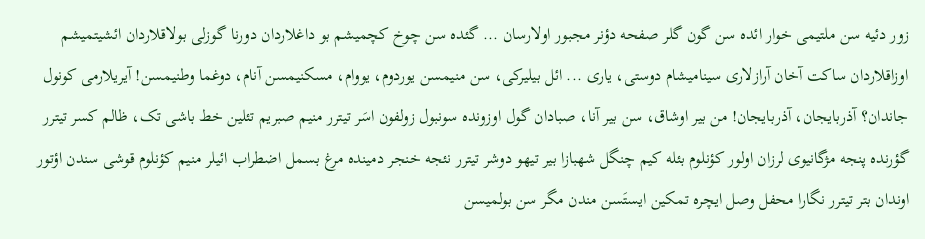زور دئیه سن ملتیمی خوار ائده سن گون گلر صفحه دؤنر مجبور اولارسان ... گئده سن چوخ کچمیشم بو داغلاردان دورنا گوزلی بولاقلاردان ائشیتمیشم اوزاقلاردان ساکت آخان آرازلاری سینامیشام دوستی، یاری ... ائل بیلیرکی، سن منیمسن یوردوم، یووام، مسکنیمسن آنام، دوغما وطنیمسن! آیریلارمی کونول جاندان؟ آذربایجان، آذربایجان! من بیر اوشاق، سن بیر آنا، صبادان گول اوزونده سونبول زولفون اسَر تیترر منیم صبریم تئلین خط باشی تک، ظالم کسر تیترر گؤرنده پنجه مژگانیوی لرزان اولور کؤنلوم بئله کیم چنگل شهبازا بیر تیهو دوشر تیترر نئجه خنجر دمینده مرغ بسمل اضطراب ائیلر منیم کؤنلوم قوشی سندن اؤتور اوندان بتر تیترر نگارا محفل وصل ایچره تمکین ایستَسن مندن مگر سن بولمیسن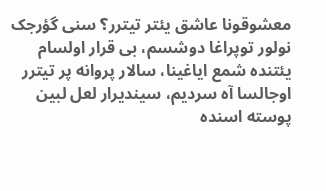معشوقونا عاشق یئتر تیترر؟ سنی گؤرجک نولور توپراغا دوشسم، بی قرار اولسام یئتنده شمع ایاغینا، سالار پروانه پر تیترر اوجالسا آه سردیم، سیندیرار لعل لبین پوسته اسنده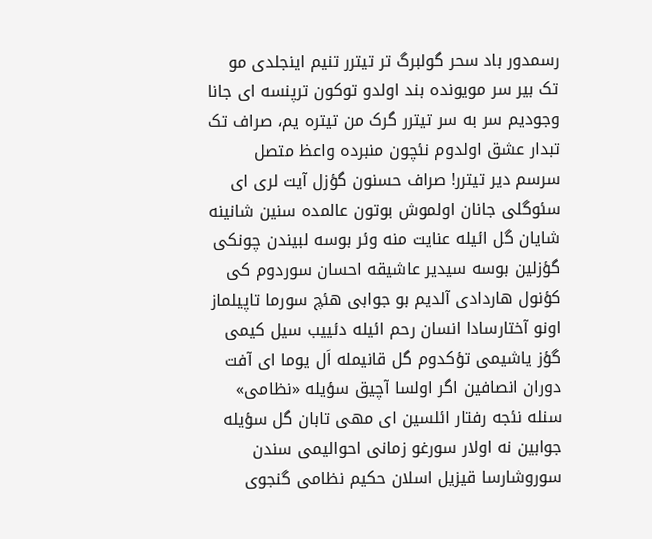رسمدور باد سحر گولبرگ تر تیترر تنیم اینجلدی مو تک بیر سر مویونده بند اولدو توکون ترپنسه ای جانا وجودیم سر به سر تیترر گرک من تیتره یم، صراف تک تبدار عشق اولدوم نئچون منبرده واعظ متصل سرسم دیر تیترر! صراف حسنون گؤزل آیت لری ای سئوگلی جانان اولموش بوتون عالمده سنین شانینه شایان گل ائیله عنایت منه وئر بوسه لبیندن چونکی گؤزلین بوسه سیدیر عاشیقه احسان سوردوم کی کؤنول هاردادی آلدیم بو جوابی هئچ سورما تاپیلماز اونو آختارسادا انسان رحم ائیله دئییب سیل کیمی گؤز یاشیمی تؤکدوم گل قانیمله اَل یوما ای آفت دوران انصافین اگر اولسا آچیق سؤیله «نظامی» سنله نئجه رفتار ائلسین ای مهی تابان گل سؤیله جوابین نه اولار سورغو زمانی احوالیمی سندن سوروشارسا قیزیل اسلان حکیم نظامی گنجوی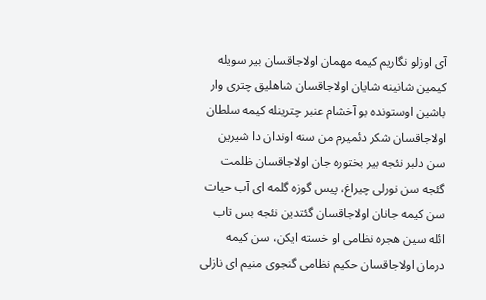آی اوزلو نگاریم کیمه مهمان اولاجاقسان بیر سویله کیمین شانینه شایان اولاجاقسان شاهلیق چتری وار باشین اوستونده بو آخشام عنبر چترینله کیمه سلطان اولاجاقسان شکر دئمیرم من سنه اوندان دا شیرین سن دلبر نئجه بیر بختوره جان اولاجاقسان ظلمت گئجه سن نورلی چیراغ، پیس گوزه گلمه ای آب حیات سن کیمه جانان اولاجاقسان گئتدین نئجه بس تاب ائله سین هجره نظامی او خسته ایکن، سن کیمه درمان اولاجاقسان حکیم نظامی گنجوی منیم ای نازلی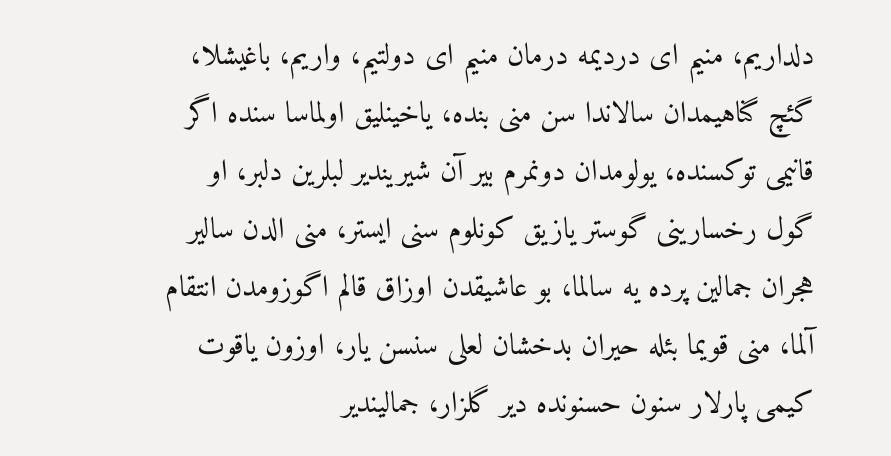دلداریم، منیم ای دردیمه درمان منیم ای دولتیم، واریم، باغیشلا، گئچ گناهیمدان سالاندا سن منی بنده، یاخینلیق اولماسا سنده اگر قانیمی توکسنده، یولومدان دونمرم بیر آن شیریندیر لبلرین دلبر، او گول رخسارینی گوستر یازیق کونلوم سنی ایستر، منی الدن سالیر هجران جمالین پرده یه سالما، بو عاشیقدن اوزاق قالم اگوزومدن انتقام آلما، منی قویما بئله حیران بدخشان لعلی سنسن یار، اوزون یاقوت کیمی پارلار سنون حسنونده دیر گلزار، جمالیندیر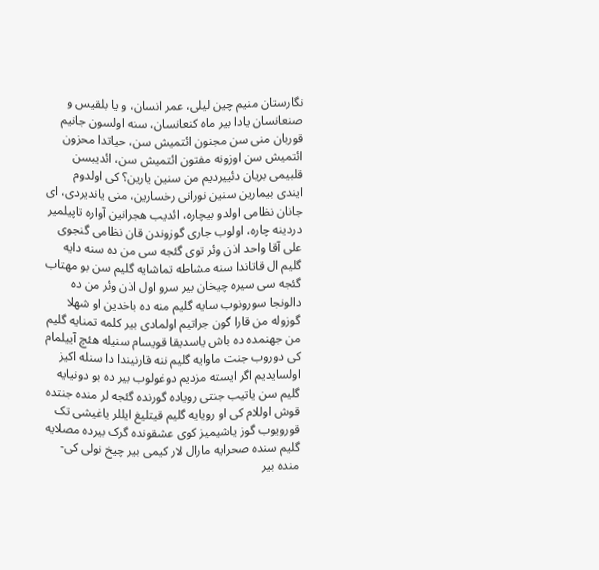نگارستان منیم چین لیلی، عمر انسان، و یا بلقیس و صنعانسان یادا بیر ماه کنعانسان، سنه اولسون جانیم قوربان منی سن مجنون ائتمیش سن، حیاتدا محزون ائتمیش سن اوزونه مفتون ائتمیش سن، ائدیبسن قلبیمی بریان دئییردیم من سنین یارین؟ کی اولدوم ایندی بیمارین سنین نورانی رخسارین، منی یاندیردی، ای جانان نظامی اولدو بیچاره، ائدیب هجرانین آواره تاپیلمیر دردینه چاره، اولوب جاری گوزوندن قان نظامی گنجوی علی آقا واحد اذن وئر توی گئجه سی من ده سنه دایه گلیم ال قاتاندا سنه مشاطه تماشایه گلیم سن بو مهتاب گئجه سی سیره چیخان بیر سرو اول اذن وئر من ده دالونجا سورونوب سایه گلیم منه ده باخدین او شهلا گوزوله من قارا گون جراتیم اولمادی بیر کلمه تمنایه گلیم من جهنمده ده باش یاسدیقا قویسام سنیله هئچ آییلمام کی دوروب جنت ماوایه گلیم ننه قارنیندا دا سنله اکیز اولسایدیم اگر ایسته مزدیم دوغولوب بیر ده بو دونیایه گلیم سن یاتیب جنتی رویاده گورنده گئجه لر منده جنتده قوش اوللام کی او رویایه گلیم قیتلیغ ایللر یاغیشی تک قورویوب گوز یاشیمیز کوی عشقونده گرک بیرده مصلایه گلیم سنده صحرایه مارال لار کیمی بیر چیخ نولی کی- منده بیر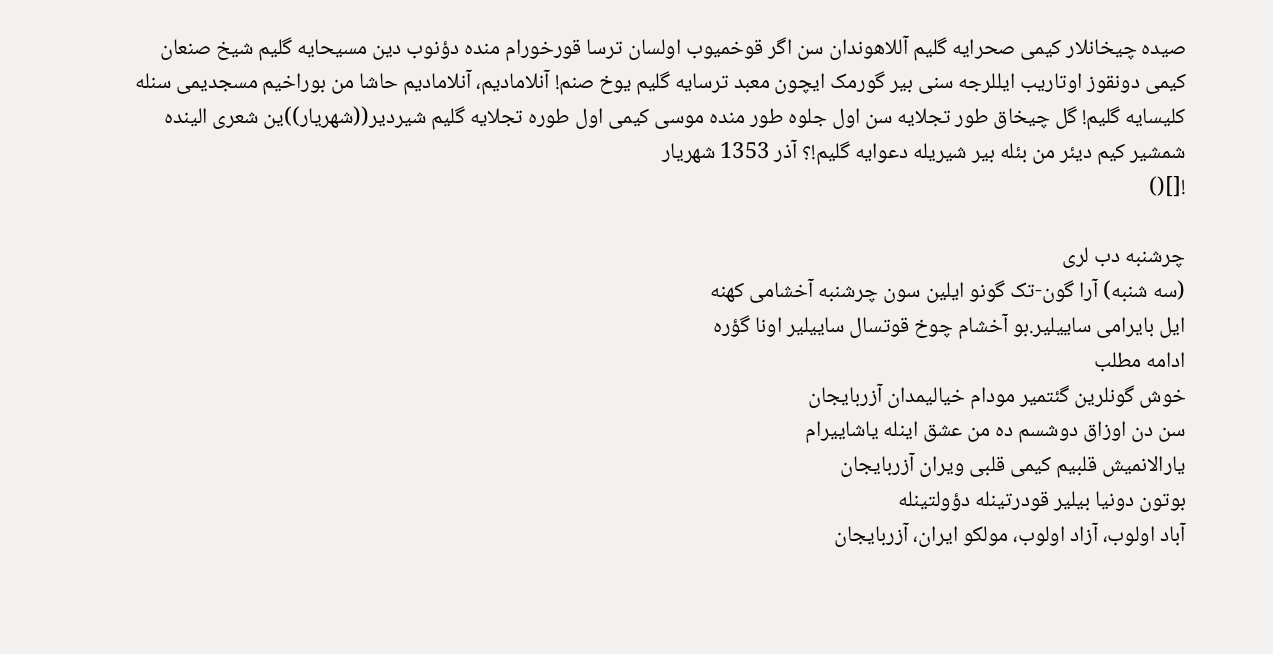صیده چیخانلار کیمی صحرایه گلیم آللاهوندان سن اگر قوخمیوب اولسان ترسا قورخورام منده دؤنوب دین مسیحایه گلیم شیخ صنعان کیمی دونقوز اوتاریب ایللرجه سنی بیر گورمک ایچون معبد ترسایه گلیم یوخ صنم! آنلامادیم، آنلامادیم حاشا من بوراخیم مسجدیمی سنله کلیسایه گلیم! گل چیخاق طور تجلایه سن اول جلوه طور منده موسی کیمی اول طوره تجلایه گلیم شیردیر((شهریار))ین شعری الینده شمشیر کیم دیئر من بئله بیر شیریله دعوایه گلیم!؟ آذر 1353 شهریار
![]()

چرشنبه دب لری
(سه شنبه) آرا گون-تک گونو ایلین سون چرشنبه آخشامی کهنه
ایل بایرامی ساییلیر.بو آخشام چوخ قوتسال ساییلیر اونا گؤره
ادامه مطلب
خوش گونلرین گئتمیر مودام خیالیمدان آزربایجان
سن دن اوزاق دوشسم ده من عشق اینله یاشاییرام
یارالانمیش قلبیم كیمی قلبی ویران آزربایجان
بوتون دونیا بیلیر قودرتینله دؤولتینله
آباد اولوب، آزاد اولوب، مولكو ایران، آزربایجان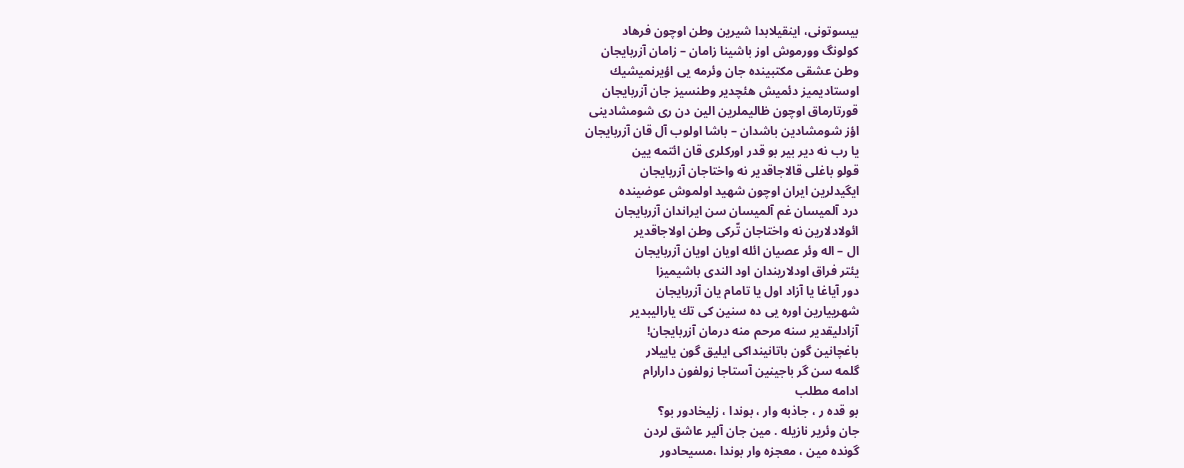بیسوتونی، اینقیلابدا شیرین وطن اوچون فرهاد
كولونگ وورموش اوز باشینا زامان – زامان آزربایجان
وطن عشقی مكتبینده جان وئرمه یی اؤیرنمیشیك
اوستادیمیز دئمیش هئچدیر وطنسیز جان آزربایجان
قورتارماق اوچون ظالیملرین الین دن ری شومشادینی
اؤز شومشادین باشدان – باشا اولوب آل قان آزربایجان
یا رب نه دیر بیر بو قدر اوركلری قان ائتمه یین
قولو باغلی قالاجاقدیر نه واختاجان آزربایجان
ایگیدلرین ایران اوچون شهید اولموش عوضینده
درد آلمیسان غم آلمیسان سن ایراندان آزربایجان
ائولادلارین نه واختاجان تّركی وطن اولاجاقدیر
ال – اله وئر عصیان ائله اویان اویان آزربایجان
یئتر فراق اودلاریندان اود الندی باشیمیزا
دور آیاغا یا آزاد اول یا تامام یان آزربایجان
شهرییارین اوره یی ده سنین كی تك یارالیبدیر
آزادلیقدیر سنه مرحم منه درمان آزربایجان!
باغچانین گون باتانینداکی ایلیق گون یاییلار
گلمه سن گر باجینین آستاجا زولفون دارارام
ادامه مطلب
بو قده ر ، جاذبه وار ، بوندا ، زلیخادور بو؟
جان وئریر نازیله . مین جان آلیر عاشق لردن
گونده مین ، معجزه وار بوندا ،مسیحادور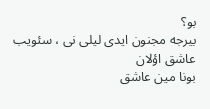بو؟
بیرجه مجنون ایدی لیلی نی ، سئویب عاشق اؤلان
بونا مین عاشق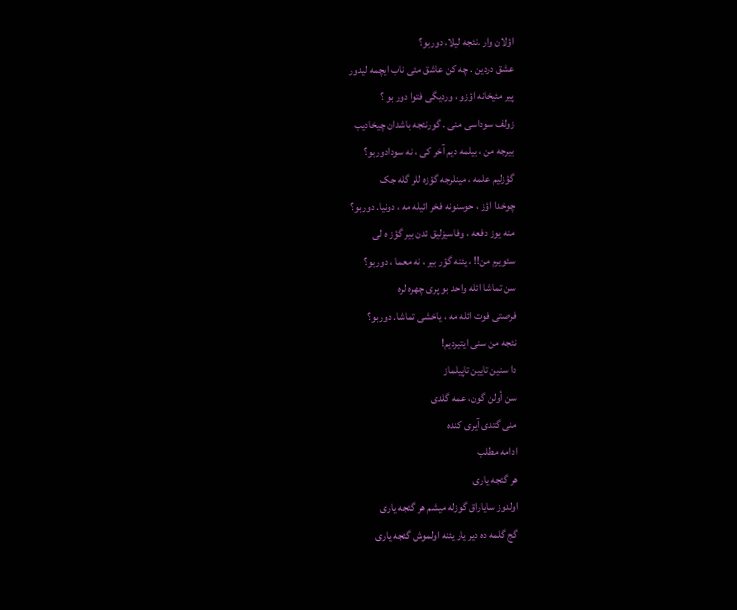اؤلان وار .نئجه لیلا، دوربو؟
عشق دردین . چه کن عاشق مئی ناب ایچمه لیدور
پیر مئیخانه اؤزو ، وردیگی فتوا دور بو ؟
زولف سوداسی منی . گورنئجه باشدان چیخادیب
بیرجه من ، بیلمه دیم آخر کی ، نه سودادوربو؟
گؤزلیم علمه ، مینلرجه گؤزه للر گله جک
چوخدا اؤز ، حوسنونه فخر ائیله مه ، دونیا. دوربو؟
منه یوز دفعه ، وفاسیزلیق ئدن بیر گؤز ه لی
سئویرم من!! ، یئنه گؤر بیر ، نه معما ، دوربو؟
سن تماشا ائله واحد بو پری چهره لره
فرصتی فوت ائله مه ، یاخشی تماشا. دوربو؟
نئجه من سنی ایتیردیم!
دا سنین تایین تاپیلماز
سن أولن گون، عمه گلدی
منی گتدی آیری کنده
ادامه مطلب
هر گئجه یاری
اولدوز سایاراق گوزله میشم هر گئجه یاری
گج گلمه ده دیر یار یئنه اولموش گئجه یاری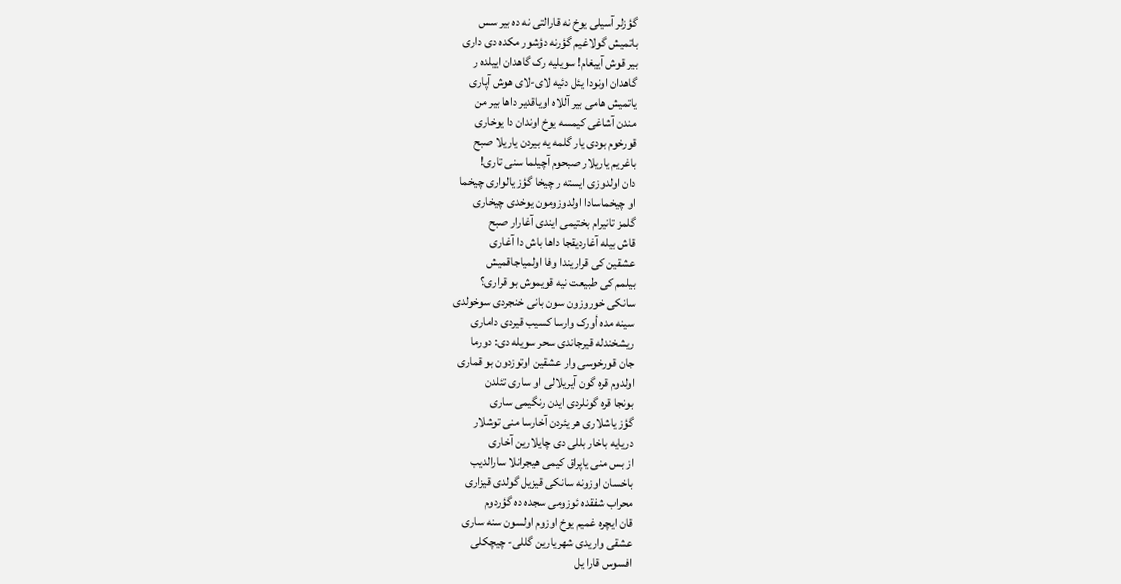گؤزلر آسیلی یوخ نه قارالتی نه ده بیر سس
باتمیش گولاغیم گؤرنه دؤشور مکده دی داری
بیر قوش آییغام! سویلیه رک گاهدان اییلده ر
گاهدان اونودا یئل دئیه لای-لای هوش آپاری
یاتمیش هامی بیر آللاه اویاقدیر داها بیر من
مندن آشاغی کیمسه یوخ اوندان دا یوخاری
قورخوم بودی یار گلمه یه بیردن یاریلا صبح
باغریم یاریلار صبحوم آچیلما سنی تاری!
دان اولدوزی ایسته ر چیخا گؤز یالواری چیخما
او چیخماسادا اولدوزومون یوخدی چیخاری
گلمز تانیرام بختیمی ایندی آغارار صبح
قاش بیله آغاردیقجا داها باش دا آغاری
عشقین کی قراریندا وفا اولمیاجاقمیش
بیلمم کی طبیعت نیه قویموش بو قراری؟
سانکی خوروزون سون بانی خنجردی سوخولدی
سینه مده أورک وارسا کسیب قیردی داماری
ریشخندله قیرجاندی سحر سویله دی: دورما
جان قورخوسی وار عشقین اوتوزدون بو قماری
اولدوم قره گون آیریلالی او ساری تئلدن
بونجا قره گونلردی ایدن رنگیمی ساری
گؤز یاشلاری هر یئردن آخارسا منی توشلار
دریایه باخار بللی دی چایلارین آخاری
از بس منی یاپراق کیمی هیجرانلا سارالدیب
باخسان اوزونه سانکی قیزیل گولدی قیزاری
محراب شفقده ئوزومی سجده ده گؤردوم
قان ایچره غمیم یوخ اوزوم اولسون سنه ساری
عشقی واریدی شهریارین گللی- چیچکلی
افسوس قارا یل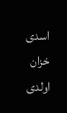اسدی خزان اولدی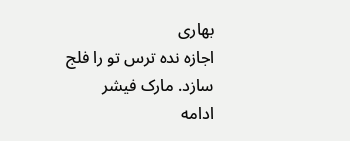بهاری
اجازه نده ترس تو را فلج سازد. مارک فیشر
ادامه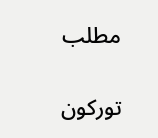مطلب


توركون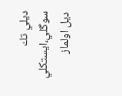ديلي تك سوگلي،ايستكلي ديل اولماز